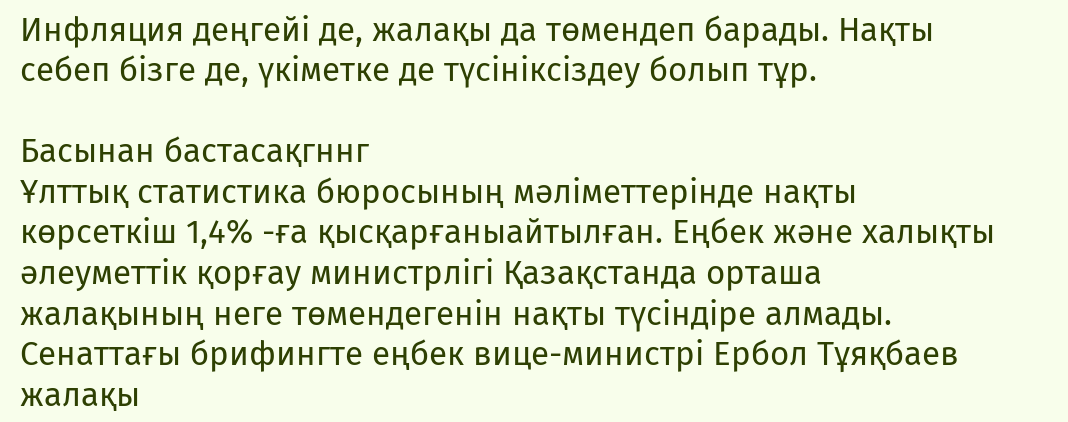Инфляция деңгейі де, жалақы да төмендеп барады. Нақты себеп бізге де, үкіметке де түсініксіздеу болып тұр.

Басынан бастасақгннг
Ұлттық статистика бюросының мәліметтерінде нақты көрсеткіш 1,4% -ға қысқарғаныайтылған. Еңбек және халықты әлеуметтік қорғау министрлігі Қазақстанда орташа жалақының неге төмендегенін нақты түсіндіре алмады. Сенаттағы брифингте еңбек вице-министрі Ербол Тұяқбаев жалақы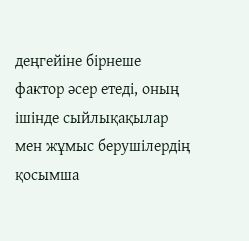деңгейіне бірнеше фактор әсер етеді, оның ішінде сыйлықақылар мен жұмыс берушілердің қосымша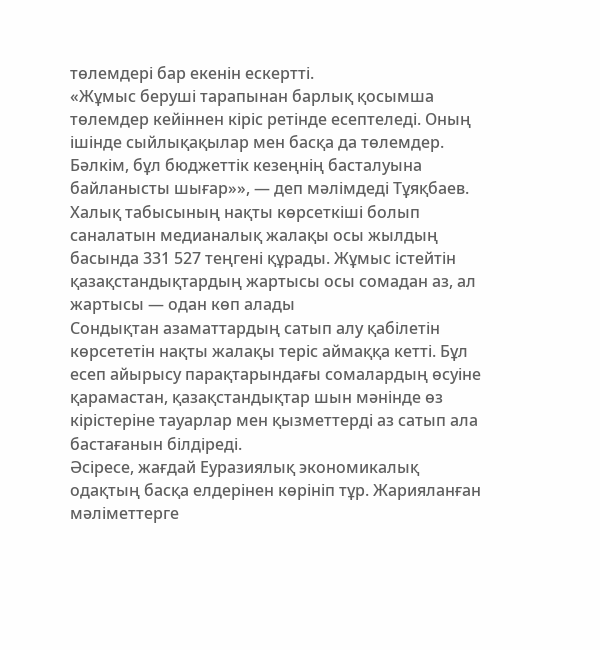төлемдері бар екенін ескертті.
«Жұмыс беруші тарапынан барлық қосымша төлемдер кейіннен кіріс ретінде есептеледі. Оның ішінде сыйлықақылар мен басқа да төлемдер. Бәлкім, бұл бюджеттік кезеңнің басталуына байланысты шығар»», — деп мәлімдеді Тұяқбаев.
Халық табысының нақты көрсеткіші болып саналатын медианалық жалақы осы жылдың басында 331 527 теңгені құрады. Жұмыс істейтін қазақстандықтардың жартысы осы сомадан аз, ал жартысы — одан көп алады
Сондықтан азаматтардың сатып алу қабілетін көрсететін нақты жалақы теріс аймаққа кетті. Бұл есеп айырысу парақтарындағы сомалардың өсуіне қарамастан, қазақстандықтар шын мәнінде өз кірістеріне тауарлар мен қызметтерді аз сатып ала бастағанын білдіреді.
Әсіресе, жағдай Еуразиялық экономикалық одақтың басқа елдерінен көрініп тұр. Жарияланған мәліметтерге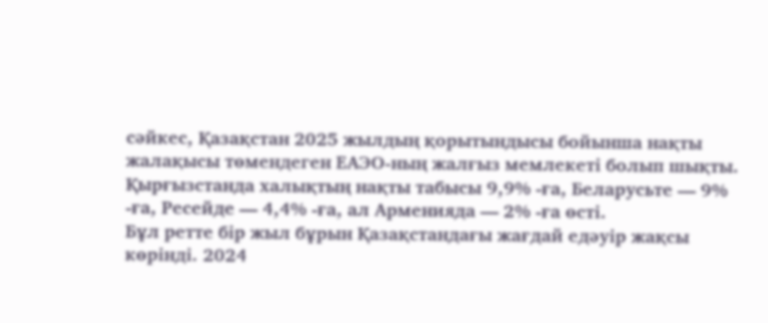сәйкес, Қазақстан 2025 жылдың қорытындысы бойынша нақты жалақысы төмендеген ЕАЭО-ның жалғыз мемлекеті болып шықты.
Қырғызстанда халықтың нақты табысы 9,9% -ға, Беларусьте — 9% -ға, Ресейде — 4,4% -ға, ал Арменияда — 2% -ға өсті.
Бұл ретте бір жыл бұрын Қазақстандағы жағдай едәуір жақсы көрінді. 2024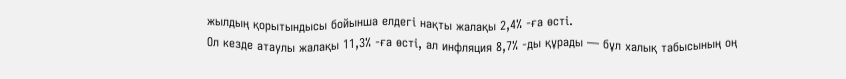жылдың қорытындысы бойынша елдегі нақты жалақы 2,4% -ға өсті.
Ол кезде атаулы жалақы 11,3% -ға өсті, ал инфляция 8,7% -ды құрады — бұл халық табысының оң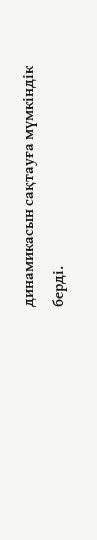динамикасын сақтауға мүмкіндік берді.